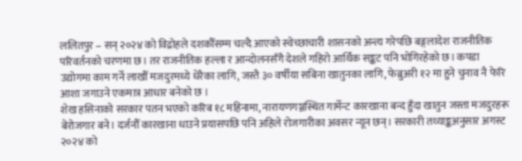ललितपुर – सन् २०२४ को विद्रोहले दशकौँसम्म चल्दै आएको स्वेच्छाचारी शासनको अन्त्य गरेपछि बङ्गलादेश राजनीतिक परिवर्तनको चरणमा छ। तर राजनीतिक हल्ला र आन्दोलनसँगै देशले गहिरो आर्थिक सङ्कट पनि भोगिरहेको छ। कपडा उद्योगमा काम गर्ने लाखौँ मजदुरमध्ये धेरैका लागि, जस्तै ३० वर्षीया सबिना खातुनका लागि, फेब्रुअरी १२ मा हुने चुनाव नै फेरि आशा जगाउने एकमात्र आधार बनेको छ ।
शेख हसिनाको सरकार पतन भएको करिब १८ महिनामा, नारायणगञ्जस्थित गार्मेन्ट कारखाना बन्द हुँदा खातुन जस्ता मजदुरहरू बेरोजगार बने। दर्जनौँ कारखाना धाउने प्रयासपछि पनि अहिले रोजगारीका अवसर न्यून छन्। सरकारी तथ्याङ्कअनुसार अगस्ट २०२४ को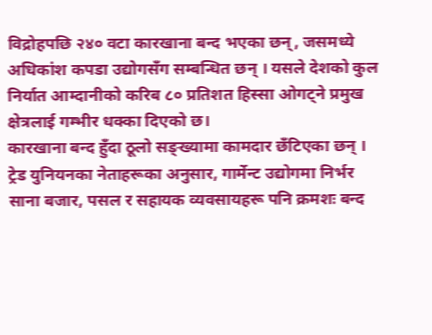विद्रोहपछि २४० वटा कारखाना बन्द भएका छन्, जसमध्ये अधिकांश कपडा उद्योगसँग सम्बन्धित छन् । यसले देशको कुल निर्यात आम्दानीको करिब ८० प्रतिशत हिस्सा ओगट्ने प्रमुख क्षेत्रलाई गम्भीर धक्का दिएको छ।
कारखाना बन्द हुँदा ठूलो सङ्ख्यामा कामदार छँटिएका छन् । ट्रेड युनियनका नेताहरूका अनुसार, गार्मेन्ट उद्योगमा निर्भर साना बजार, पसल र सहायक व्यवसायहरू पनि क्रमशः बन्द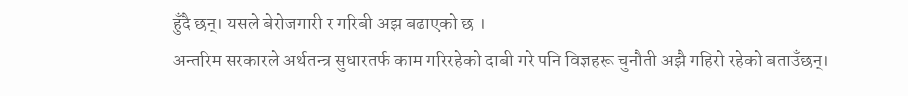हुँदै छन्। यसले बेरोजगारी र गरिबी अझ बढाएको छ ।
अन्तरिम सरकारले अर्थतन्त्र सुधारतर्फ काम गरिरहेको दाबी गरे पनि विज्ञहरू चुनौती अझै गहिरो रहेको बताउँछन्।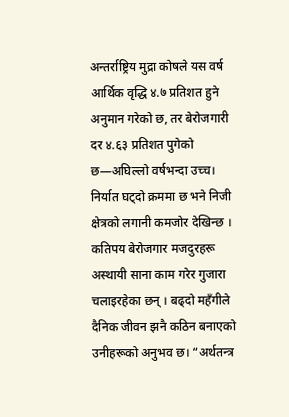अन्तर्राष्ट्रिय मुद्रा कोषले यस वर्ष आर्थिक वृद्धि ४.७ प्रतिशत हुने अनुमान गरेको छ, तर बेरोजगारी दर ४.६३ प्रतिशत पुगेको छ—अघिल्लो वर्षभन्दा उच्च। निर्यात घट्दो क्रममा छ भने निजी क्षेत्रको लगानी कमजोर देखिन्छ ।
कतिपय बेरोजगार मजदुरहरू अस्थायी साना काम गरेर गुजारा चलाइरहेका छन् । बढ्दो महँगीले दैनिक जीवन झनै कठिन बनाएको उनीहरूको अनुभव छ। “अर्थतन्त्र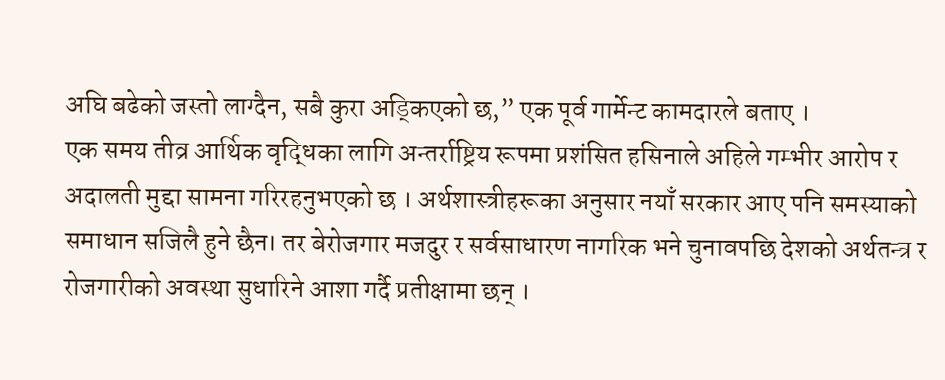अघि बढेको जस्तो लाग्दैन, सबै कुरा अड्किएको छ,” एक पूर्व गार्मेन्ट कामदारले बताए ।
एक समय तीव्र आर्थिक वृद्धिका लागि अन्तर्राष्ट्रिय रूपमा प्रशंसित हसिनाले अहिले गम्भीर आरोप र अदालती मुद्दा सामना गरिरहनुभएको छ । अर्थशास्त्रीहरूका अनुसार नयाँ सरकार आए पनि समस्याको समाधान सजिलै हुने छैन। तर बेरोजगार मजदुर र सर्वसाधारण नागरिक भने चुनावपछि देशको अर्थतन्त्र र रोजगारीको अवस्था सुधारिने आशा गर्दै प्रतीक्षामा छन् ।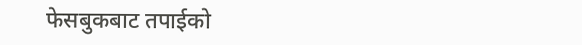फेसबुकबाट तपाईको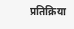प्रतिक्रिया